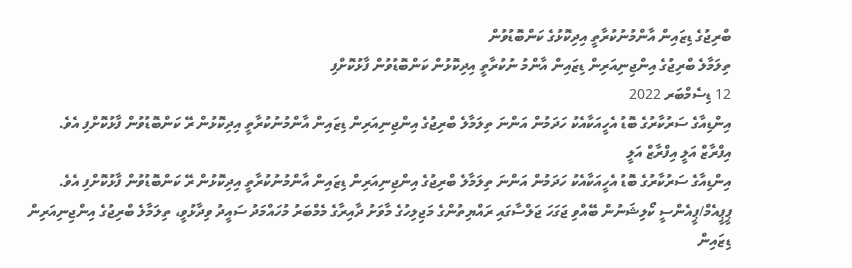ބްރިޖުގެ ޑިޒައިން އާންމުނުކުރާތީ އިދިކޮޅުގެ ކަންބޮޑުވުން
ތިލަމާލެ ބްރިޖުގެ އިންޖިނިއަރިން ޑިޒައިން އާންމު ނުކުރާތީ އިދިކޮޅުން ކަންބޮޑުވުން ފާޅުކޮށްފި
12 ޑިސެމްބަރ 2022
އިންޑިއާގެ ސަރުކާރުގެ ބޮޑު އެހީއަކާއެކު ހަދަމުން އަންނަ ތިލަމާލެ ބްރިޖުގެ އިންޖިނިއަރިން ޑިޒައިން އާންމުނުކުރާތީ އިދިކޮޅުން ރޭ ކަންބޮޑުވުން ފާޅުކޮށްފި އެވެ.
އިފްރާޒް އަލީ އިފްރާޒް އަލީ
އިންޑިއާގެ ސަރުކާރުގެ ބޮޑު އެހީއަކާއެކު ހަދަމުން އަންނަ ތިލަމާލެ ބްރިޖުގެ އިންޖިނިއަރިން ޑިޒައިން އާންމުނުކުރާތީ އިދިކޮޅުން ރޭ ކަންބޮޑުވުން ފާޅުކޮށްފި އެވެ.
ޕީޕީއެމް/ޕީއެންސީ ކޯލިޝަނުން ބޭއްވި ޖަގަހަ ޖަލްސާގައި ރައްޔިތުންގެ މަޖިލިހުގެ މާވަށު ދާއިރާގެ މެމްބަރު މުހައްމަދު ސައީދު ވިދާޅުވީ، ތިލަމާލެ ބްރިޖުގެ އިންޖިނިއަރިން ޑިޒައިން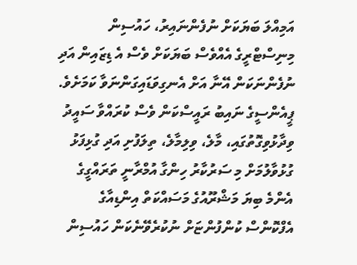އަމިއްލަ ބަޔަކަށް ނުފެންނައިރު، ހައުސިން މިނިސްޓްރީގެ އެއްވެސް ބަޔަކަށް ވެސް އެ ޑިޒައިން އަދި ނުފެންނަކަން އޭނާ އަށް އެނގިވަޑައިގަންނަވާ ކަމަށެވެ.
ޕީއެންސީގެ ނައިބު ރައީސްކަން ވެސް ކުރައްވާ ސައީދު ވިދާޅުވިގޮތުގައި، މާލެ، ވިލިމާލެ، ތިލަފުށި އަދި ގުޅިފަޅު ގުޅުވާލުމަށް މި ސަރުކާރު ހިންގާ އުމްރާނީ ތަރައްގީގެ އެންމެ ބިޔަ މަޝްރޫއުގެ މަސައްކަތް އިންޑިއާގެ އެފްކޮންސް ކުންފުންޏަށް ނުކުރެވޭނެކަން ހައުސިން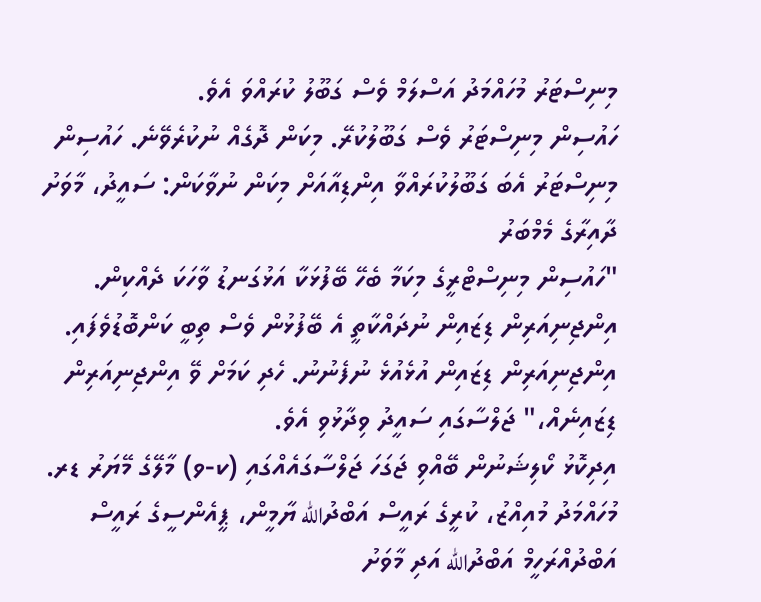މިނިސްޓަރު މުހައްމަދު އަސްލަމް ވެސް ގަބޫލު ކުރައްވަ އެވެ.
ހައުސިން މިނިސްޓަރު ވެސް ގަބޫލުކުރޭ. މިކަން ދޮގެއް ނުކުރެވޭނެ. ހައުސިން މިނިސްޓަރު އެބަ ގަބޫލުކުރައްވާ އިންޑިއާއަށް މިކަން ނުވާކަން: ސައީދު، މާވަށު ދާއިރާގެ މެމްބަރު
"ހައުސިން މިނިސްޓްރީގެ މިކަމާ ބެހޭ ބޭފުޅަކާ އަޅުގަނޑު ވާހަކަ ދެއްކިން. އިންޖިނިއަރިން ޑިޒައިން ނުދައްކާތީ އެ ބޭފުޅުން ވެސް ތިބީ ކަންބޮޑުވެފައި. އިންޖިނިއަރިން ޑިޒައިން އުޅެއުޅެ ނުފެނުނު. ހެދި ކަމަށް ވޭ އިންޖިނިއަރިން ޑިޒައިނެއް،" ޖަލްސާގައި ސައީދު ވިދާޅުވި އެވެ.
އިދިކޮޅު ކޯލިޝަނުން ބޭއްވި ޖަގަހަ ޖަލްސާގައެއްގައި (ކ-ވ) މާލޭގެ މޭޔަރު ޑރ. މުހައްމަދު މުއިއްޒު، ކުރީގެ ރައީސް އަބްދުالله ޔާމީން، ޕީއެންސީގެ ރައީސް އަބްދުއްރަހީމް އަބްދުالله އަދި މާވަށު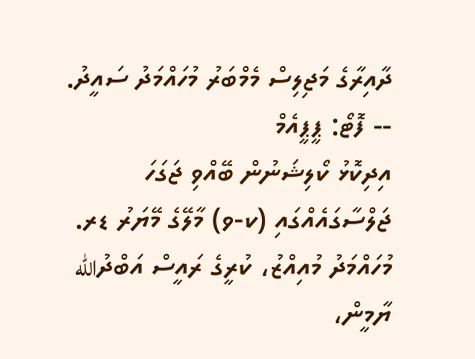ދާއިރާގެ މަޖިލިސް މެމްބަރު މުހައްމަދު ސައީދު. -- ފޮޓޯ: ޕީޕީއެމް
އިދިކޮޅު ކޯލިޝަނުން ބޭއްވި ޖަގަހަ ޖަލްސާގައެއްގައި (ކ-ވ) މާލޭގެ މޭޔަރު ޑރ. މުހައްމަދު މުއިއްޒު، ކުރީގެ ރައީސް އަބްދުالله ޔާމީން،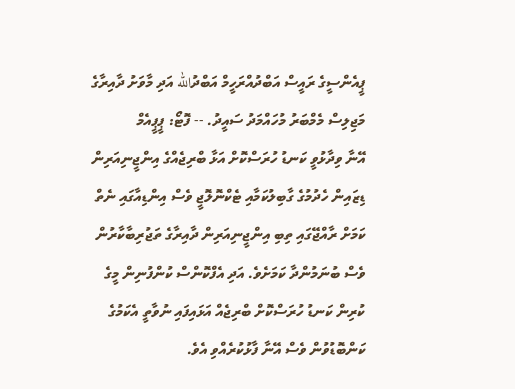ޕީއެންސީގެ ރައީސް އަބްދުއްރަހީމް އަބްދުالله އަދި މާވަށު ދާއިރާގެ މަޖިލިސް މެމްބަރު މުހައްމަދު ސައީދު. -- ފޮޓޯ: ޕީޕީއެމް
އޭނާ ވިދާޅުވީ ކަނޑު ހުރަސްކޮށް އަޅާ ބްރިޖެއްގެ އިންޖީނިއަރިން ޑިޒައިން ހެދުމުގެ ގާބިލުކަމާއި ޓެކްނޮލޮޖީ ވެސް އިންޑިއާގައި ނެތް ކަމަށް ރާއްޖޭގައި ތިބި އިންޖީނިއަރިން ދާއިރާގެ ތަޖުރިބާކާރުން ވެސް ބުނަމުންދާ ކަމަށެވެ. އަދި އެފްކޮންސް ކުންފުނިން މީގެ ކުރިން ކަނޑު ހުރަސްކޮށް ބްރިޖެއް އަޅައިފައި ނުވާތީ އެކަމުގެ ކަންބޮޑުވުން ވެސް އޭނާ ފާޅުކުރެއްވި އެވެ.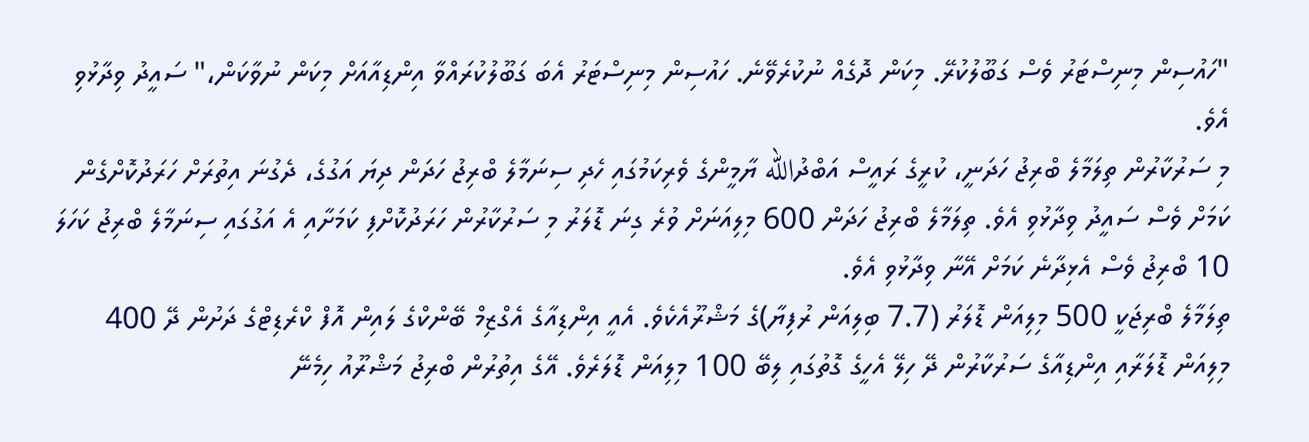"ހައުސިން މިނިސްޓަރު ވެސް ގަބޫލުކުރޭ. މިކަން ދޮގެއް ނުކުރެވޭނެ. ހައުސިން މިނިސްޓަރު އެބަ ގަބޫލުކުރައްވާ އިންޑިއާއަށް މިކަން ނުވާކަން،" ސައީދު ވިދާޅުވި އެވެ.
މި ސަރުކާރުން ތިލަމާލެ ބްރިޖު ހަދަނީ، ކުރީގެ ރައީސް އަބްދުالله ޔާމީންގެ ވެރިކަމުގައި ހެދި ސިނަމާލެ ބްރިޖު ހަދަން ދިޔަ އަގުގެ، ދެގުނަ އިތުރަށް ހަރަދުކޮށްގެން ކަމަށް ވެސް ސައީދު ވިދާޅުވި އެވެ. ތިލަމާލެ ބްރިޖު ހަދަން 600 މިލިއަނަށް ވުރެ ގިނަ ޑޮލަރު މި ސަރުކާރުން ހަރަދުކޮށްފި ކަމަށާއި އެ އަގުގައި ސިނަމާލެ ބްރިޖު ކަހަލަ 10 ބްރިޖު ވެސް އެޅިދާނެ ކަމަށް އޭނާ ވިދާޅުވި އެވެ.
ތިލަމާލެ ބްރިޖަކީ 500 މިލިއަން ޑޮލަރު (7.7 ބިލިއަން ރުފިޔާ)ގެ މަޝްރޫއެކެވެ. އެއީ އިންޑިއާގެ އެގްޒިމް ބޭންކްގެ ލައިން އޮފް ކްރެޑިޓްގެ ދަށުން ދޭ 400 މިލިއަން ޑޮލަރާއި އިންޑިއާގެ ސަރުކާރުން ދޭ ހިލޭ އެހީގެ ގޮތުގައި ލިބޭ 100 މިލިއަން ޑޮލަރެވެ. އޭގެ އިތުރުން ބްރިޖު މަޝްރޫއު ހިމެނޭ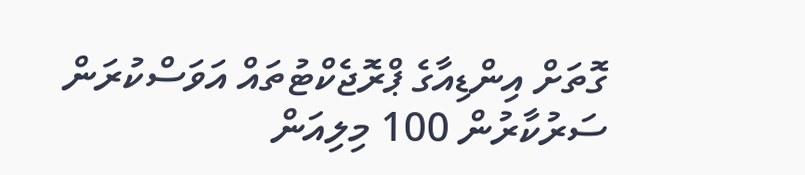ގޮތަށް އިންޑިއާގެ ޕްރޮޖެކްޓުތައް އަވަސްކުރަން ސަރުކާރުން 100 މިލިއަން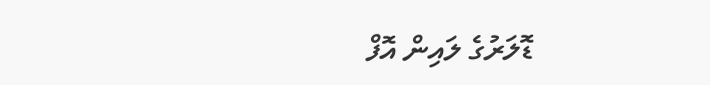ޑޮލަރުގެ ލައިން އޮފް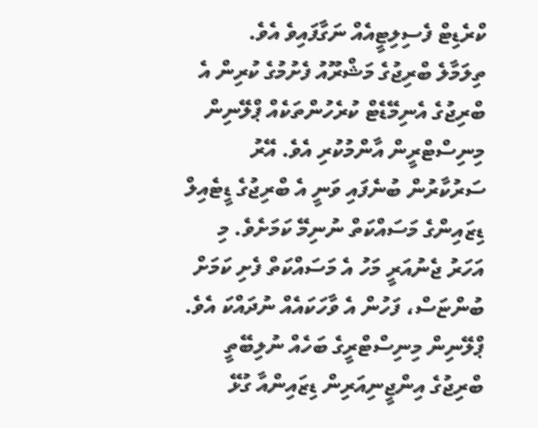ކްރެޑިޓް ފެސިލިޓީއެއް ނަގާފައިވެ އެވެ.
ތިލަމާލެ ބްރިޖުގެ މަޝްރޫއު ފެށުމުގެ ކުރިން އެ ބްރިޖުގެ އެނިމޭޑެޓް ކުރެހުންތަކެއް ޕްލޭނިން މިނިސްޓްރީން އާންމުކުރި އެވެ. އޭރު ސަރުކާރުން ބުނެފައި ވަނީ އެ ބްރިޖުގެ ޑީޓެއިލް ޑިޒައިންގެ މަސައްކަތް ނުނިމޭ ކަމަށެވެ. މި އަހަރު ޖެނުއަރީ މަހު އެ މަސައްކަތް ފެށި ކަމަށް ބުންޏަސް، ފަހުން އެ ވާހަކައެއް ނުދައްކަ އެވެ.
ޕްލޭނިން މިނިސްޓްރީގެ ބަހެއް ނުލިބޭތީ ބްރިޖުގެ އިންޖީނިއަރިން ޑިޒައިންއާ ގުޅޭ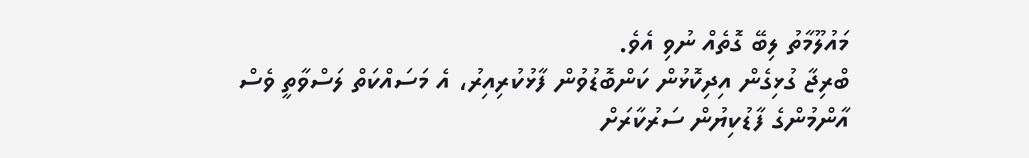މައުލޫމާތު ލިބޭ ގޮތެއް ނުވި އެވެ.
ބްރިޖާ ގުޅިގެން އިދިކޮޅުން ކަންބޮޑުވުން ފާޅުކުރިއިރު، އެ މަސައްކަތް ލަސްވާތީ ވެސް އާންމުންގެ ފާޑުކިޔުން ސަރުކާރަށް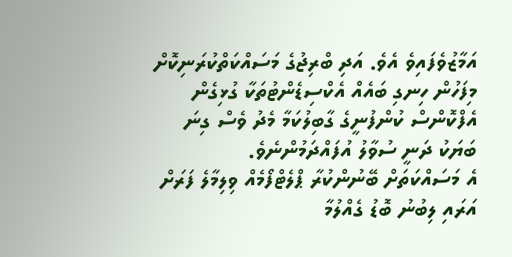އަމާޒުވެފައިވެ އެވެ. އަދި ބްރިޖުގެ މަސައްކަތްކުރަނިކޮށް މިފަހުން ހިނގި ބައެއް އެކްސިޑެންޓުތަކާ ގުޅިގެން އެފްކޮންސް ކުންފުނީގެ ގާބިލުކަމާ މެދު ވެސް ގިނަ ބަޔަކު ދަނީ ސުވާލު އުފައްދަމުންނެވެ.
އެ މަސައްކަތަށް ބޭނުންކުރާ ޕްލެޓްފޯމެއް ވިލިމާލެ ފަރަށް އަރައި ލިބުނު ބޮޑު ގެއްލުމާ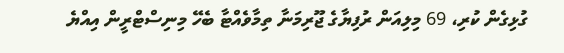ގުޅިގެން ކުރި، 69 މިލިއަން ރުފިޔާގެ ޖޫރިމަނާ ތިމާވެއްޓާ ބެހޭ މިނިސްޓްރީން އިއްޔެ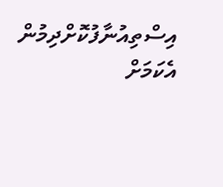އިސްތިއުނާފުކޮށްދިމުން އެކަމަށް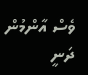ވެސް އާންމުން ދަނީ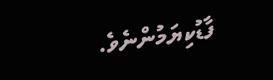ފާޑުކިޔަމުންނެވެ.